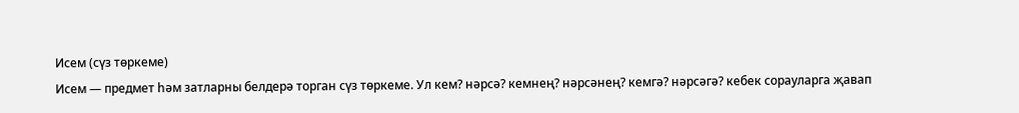Исем (сүз төркеме)
Исем — предмет һәм затларны белдерә торган сүз төркеме. Ул кем? нәрсә? кемнең? нәрсәнең? кемгә? нәрсәгә? кебек сорауларга җавап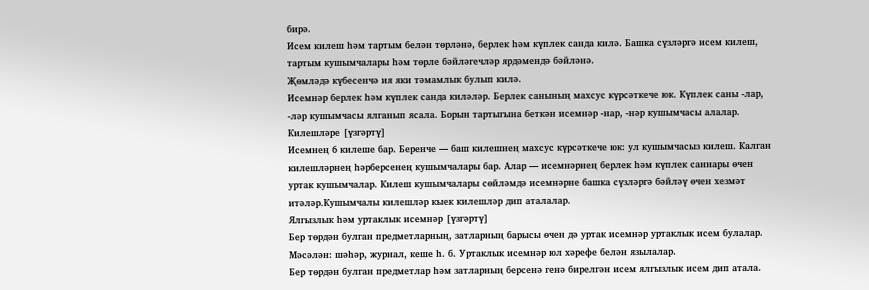бирә.
Исем килеш һәм тартым белән төрләнә, берлек һәм күплек санда килә. Башка сүзләргә исем килеш, тартым кушымчалары һәм төрле бәйләгечләр ярдәмендә бәйләнә.
Җөмләдә күбесенчә ия яки тәмамлык булып килә.
Исемнәр берлек һәм күплек санда киләләр. Берлек санының махсус күрсәткече юк. Күплек саны -лар, -ләр кушымчасы ялганып ясала. Борын тартыгына беткән исемнәр -нар, -нәр кушымчасы алалар.
Килешләре [үзгәртү]
Исемнең 6 килеше бар. Беренче — баш килешнең махсус күрсәткече юк: ул кушымчасыз килеш. Калган килешләрнең һәрберсенең кушымчалары бар. Алар — исемнәрнең берлек һәм күплек саннары өчен уртак кушымчалар. Килеш кушымчалары сөйләмдә исемнәрне башка сүзләргә бәйләү өчен хезмәт итәләр.Кушымчалы килешләр кыек килешләр дип аталалар.
Ялгызлык һәм уртаклык исемнәр [үзгәртү]
Бер төрдән булган предметларның, затларның барысы өчен дә уртак исемнәр уртаклык исем булалар. Мәсәлән: шәһәр, журнал, кеше һ. б. Уртаклык исемнәр юл хәрефе белән язылалар.
Бер төрдән булган предметлар һәм затларның берсенә генә бирелгән исем ялгызлык исем дип атала.